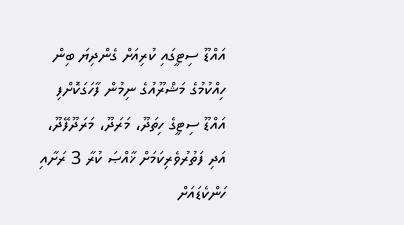އައްޑޫ ސިޓީގައި ކުރިއަށް ގެންދިޔަ ބިން ހިއްކުމުގެ މަޝްރޫއުގެ ނިމުން ފާހަގަކޮށްފި
އައްޑޫ ސިޓީގެ ހިތަދޫ، މަރަދޫ، މަރަދޫފޭދޫ، އަދި ފަތުރުވެރިކަމަށް ޚާއްޞަ ކުރާ 3 ރަށާއި ހަންކެޑައަށް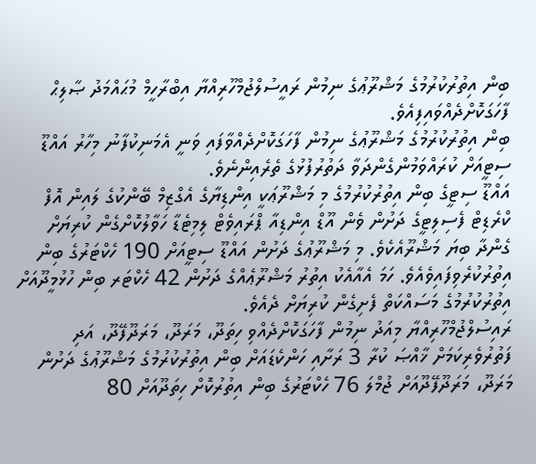ބިން އިތުރުކުރުމުގެ މަޝްރޫޢުގެ ނިމުން ރައީސުލްޖުމްހޫރިއްޔާ އިބްރާހީމް މުޙައްމަދު ޞާލިޙް ފާހަގަކޮށްދެއްވައިފިއެވެ.
ބިން އިތުރުކުރުމުގެ މަޝްރޫޢުގެ ނިމުން ފާހަގަކޮށްދެއްވާފައި ވަނީ އެމަނިކުފާނު މިހާރު އައްޑޫ ސިޓީއަށް ކުރައްވަމުންގެންދަވާ ދަތުރުފުޅުގެ ތެރެއިންނެވެ.
އައްޑޫ ސިޓީގެ ބިން އިތުރުކުރުމުގެ މި މަޝްރޫޢަކީ އިންޑިޔާގެ އެގްޒިމް ބޭންކުގެ ލައިން އޮފް ކްރެޑިޓް ފެސިލިޓީގެ ދަށުން ވެން އޫޑް އިންޑިއާ ޕްރައިވެޓް ލިމިޓެޑާ ހަވާލުކޮށްގެން ކުރިޔަށް ގެންދާ ބިޔަ މަޝްރޫއެކެވެ. މި މަޝްރޫޢުގެ ދަށުން އައްޑޫ ސިޓީއަށް 190 ހެކްޓަރުގެ ބިން އިތުރުކުރެވިފައިވެއެވެ. ހަމަ އެއާއެކު އިތުރު މަޝްރޫޢެއްގެ ދަށުން 42 ހެކްޓަރ ބިން ހުޅުމީދޫއަށް އިތުރުކުރުމުގެ މަސައްކަތް ފެށިގެން ކުރިޔަށް ދެއެވެ.
ރައިސުލްޖުމްހޫރިއްޔާ މިއަދު ނިމުން ފާހަގަކޮށްދެއްވި ހިތަދޫ، މަރަދޫ، މަރަދޫފޭދޫ، އަދި ފަތުރުވެރިކަމަށް ޚާއްޞަ ކުރާ 3 ރަށާއި ހަންކެޑައަށް ބިން އިތުރުކުރުމުގެ މަޝްރޫޢުގެ ދަށުން މަރަދޫ، މަރަދޫފޭދޫއަށް ޖުމްލަ 76 ހެކްޓަރުގެ ބިން އިތުރުކޮށް ހިތަދޫއަށް 80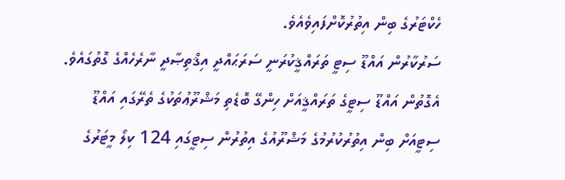ހެކްޓަރުގެ ބިން އިތުރުކޮށްފައިވެއެވެ.
ސަރުކާރުން އައްޑޫ ސިޓީ ތަރައްޤީކުރަނީ ސަރަޙައްދީ އިޤްތިޞާދީ ނާރެހެއްގެ ގޮތުގައެވެ. އެގޮތުން އައްޑޫ ސިޓީގެ ތަރައްޤީއަށް ހިންގޭ ބޮޑެތި މަޝްރޫޢުތަކުގެ ތެރޭގައި އައްޑޫ ސިޓީއަށް ބިން އިތުރުކުރުމުގެ މަޝްރޫއުގެ އިތުރުން ސިޓީގައި 124 ކިލޯ މީޓަރުގެ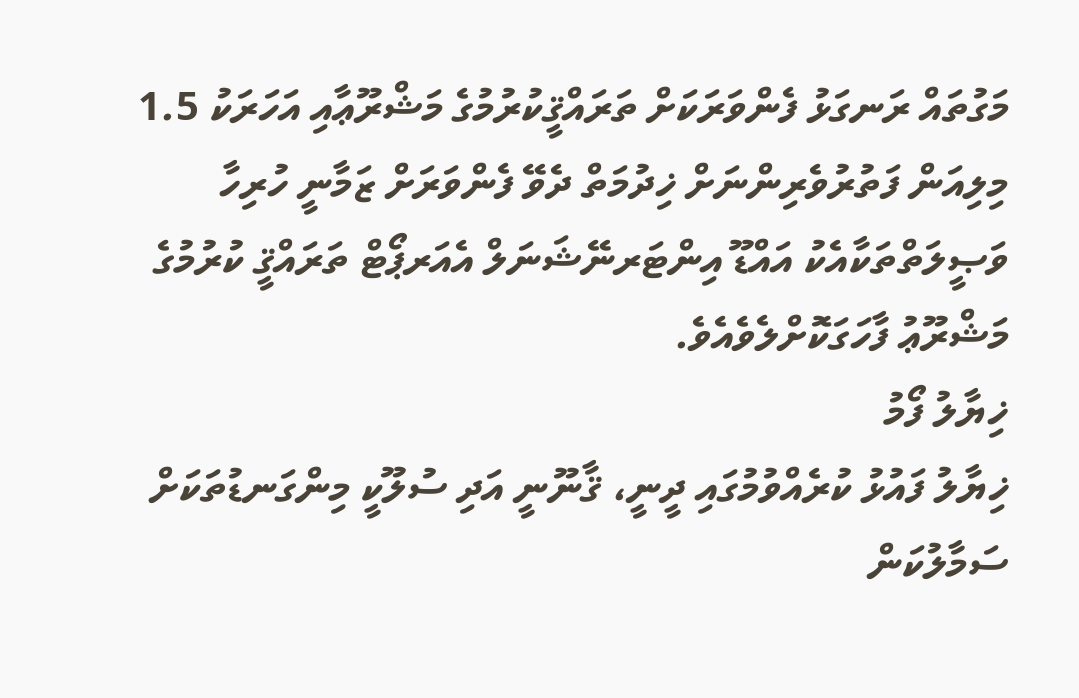މަގުތައް ރަނގަޅު ފެންވަރަކަށް ތަރައްޤީކުރުމުގެ މަޝްރޫޢާއި އަހަރަކު 1.5 މިލިއަން ފަތުރުވެރިންނަށް ޚިދުމަތް ދެވޭ ފެންވަރަށް ޒަމާނީ ހުރިހާ ވަޞީލަތްތަކާއެކު އައްޑޫ އިންޓަރނޭޝަނަލް އެއަރޕޯޓް ތަރައްޤީ ކުރުމުގެ މަޝްރޫޢު ފާހަގަކޮށްލެވެއެވެ.
ޚިޔާލު ފޯމު
ޚިޔާލު ފައުޅު ކުރެއްވުމުގައި ދީނީ، ޤާނޫނީ އަދި ސުލޫކީ މިންގަނޑުތަކަށް ސަމާލުކަން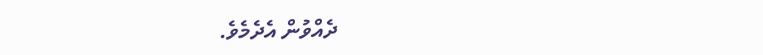ދެއްވުން އެދެމެވެ.